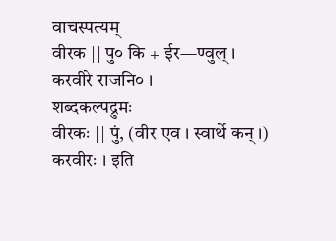वाचस्पत्यम्
वीरक || पु० कि + ईर—ण्वुल् । करवीरे राजनि० ।
शब्दकल्पद्रुमः
वीरकः || पुं, (वीर एव । स्वार्थे कन् ।)
करवीरः । इति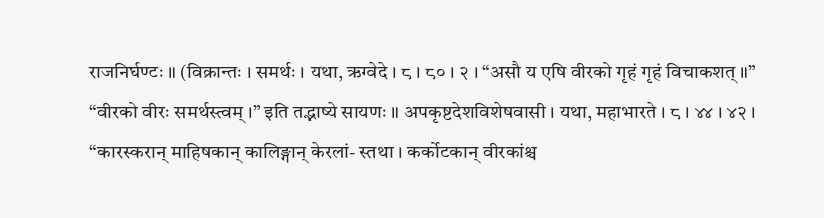राजनिर्घण्टः ॥ (विक्रान्तः । समर्थः । यथा, ऋग्वेदे । ८ । ८० । २ । “असौ य एषि वीरको गृहं गृहं विचाकशत् ॥” “वीरको वीरः समर्थस्त्वम् ।” इति तद्भाष्ये सायणः ॥ अपकृष्टदेशविशेषवासी । यथा, महाभारते । ८ । ४४ । ४२ । “कारस्करान् माहिषकान् कालिङ्गान् केरलां- स्तथा । कर्कोटकान् वीरकांश्च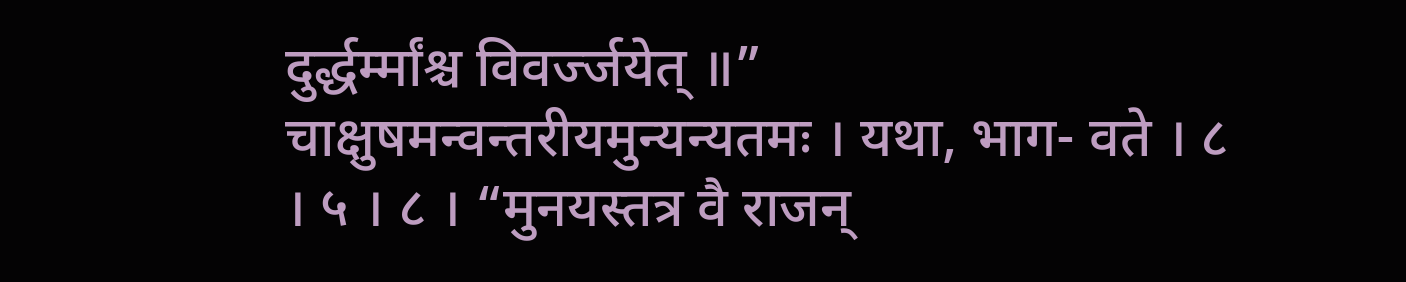दुर्द्धर्म्मांश्च विवर्ज्जयेत् ॥” चाक्षुषमन्वन्तरीयमुन्यन्यतमः । यथा, भाग- वते । ८ । ५ । ८ । “मुनयस्तत्र वै राजन्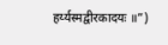हर्य्यस्मद्वीरकादयः ॥”)